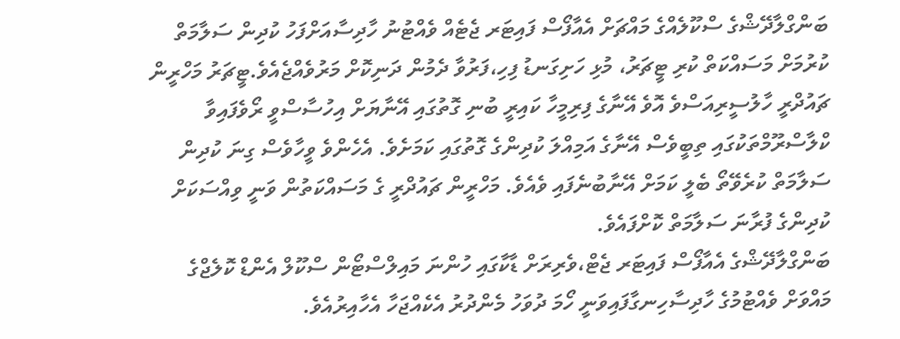ބަންގްލާދޭޝްގެ ސްކޫލެއްގެ މައްޗަށް އެއާފޯސް ފައިޓަރ ޖެޓެއް ވެއްޓުނު ހާދިސާއަށްފަހު ކުދިން ސަލާމަތް ކުރުމަށް މަސައްކަތް ކުރި ޓީޗަރު، މުޅި ހަށިގަނޑު ފިހި،ފަރުވާ ދެމުން ދަނިކޮށް މަރުވެއްޖެއެވެ.ޓީޗަރު މަހްރީން ޗައުދްރީ ހާލުސީރިއަސްވެ އޮވެ އޭނާގެ ފިރިމީހާ ކައިރީ ބުނި ގޮތުގައި އޭނާޔަށް އިހުސާސްވީ ރޯވެފައިވާ ކްލާސްރޫމްތަކުގައި ތިބީވެސް އޭނާގެ އަމިއްލަ ކުދިންގެ ގޮތުގައި ކަމަށެވެ. އެހެންވެ ވީހާވެސް ގިނަ ކުދިން ސަލާމަތް ކުރެވޭތޯ ބެލީ ކަމަށް އޭނާބުނެފައި ވެއެވެ. މަހްރީން ޗައުދްރީ ގެ މަސައްކަތުން ވަނީ ވިއްސަކަށް ކުދިންގެ ފުރާނަ ސަލާމަތް ކޮށްފައެވެ.
ބަންގްލާދޭޝްގެ އެއާފޯސް ފައިޓަރ ޖެޓް،ވެރިރަށް ޑާކާގައި ހުންނަ މައިލްސްޓޯން ސްކޫލް އެންޑް ކޮލެޖްގެ މައްވަށް ވެއްޓުމުގެ ހާދިސާހިނގާފައިވަނީ ހޯމަ ދުވަހު މެންދުރު އެކެއްޖަހާ އެހާއިރުއެވެ.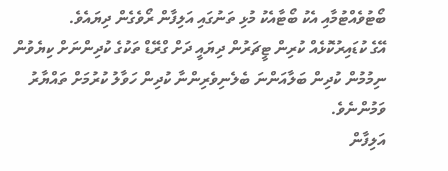ބޯޓުވެއްޓުމާއި އެކު ބޯޓާއެކު މުޅި ތަނުގައި އަލިފާން ރޯވެގެން ދިޔައެވެ.
އޭގެ ކުޑައިރުކޮޅެއް ކުރިން ޓީޗަރުން ދިޔައީ ދަށް ގްރޭޑް ތަކުގެ ކުދިންނަށް ކިޔެވުން ނިމުމުން ކުދިން ބަލާއަންނަ ބެލެނިވެރިންނާ ކުދިން ހަވާލު ކުރުމަށް ތައްޔާރު ވަމުންނެވެ.
އަލިފާން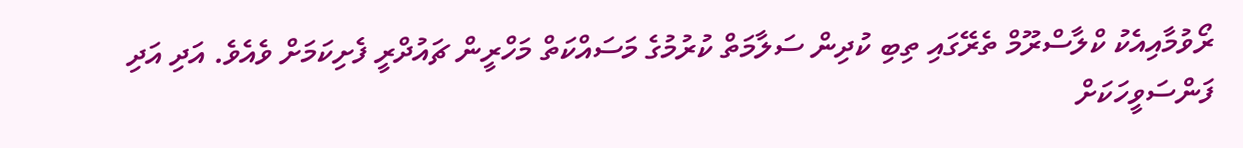ރޯވުމާއިއެކު ކްލާސްރޫމް ތެރޭގައި ތިބި ކުދިން ސަލާމަތް ކުރުމުގެ މަސައްކަތް މަހްރީން ޗައުދްރީ ފެށިކަމަށް ވެއެވެ. އަދި އަދި ފަންސަވީހަކަށް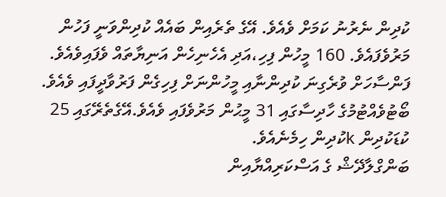ކުދިން ނެރުނު ކަމަށް ވެއެވެ. އޭގެ ތެރެއިން ބައެއް ކުދިންވަނީ ފަހުން މަރުވެފައެވެ. 160 މީހުން ފިހި،އަދި އެހެނިހެން އަނިޔާތައް ވެފައިވެއެވެ. ފަންސާހަށް ވުރެގިނަ ކުދިންނާއި މީހުންނަށް ފިހިގެން ފަރުވާދީފައި ވެއެވެ.
ބޯޓުވެއްޓުމުގެ ހާދިސާގައި 31 މީޙުން މަރުވެފައި ވެއެވެ.އޭގެތެރޭގައި 25 ކުޑަކުދިން kކުދިން ހިމެނެއެވެ.
ބަންގްލާދޭޝް ގެ އަސްކަރިއްޔާއިން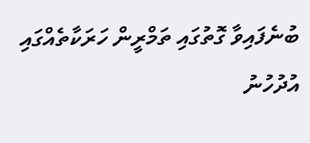ބުނެފައިވާ ގޮތުގައި ތަމްރީން ހަރަކާތެއްގައި އުދުހުނު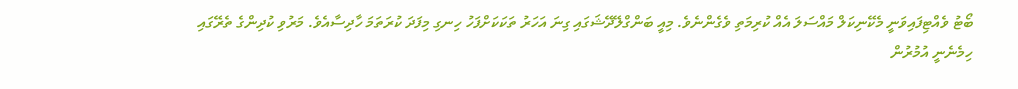ބޯޓު ވެއްޓިފައިވަނީ މެކޭނިކަލް މައްސަލަ އެއް ކުރިމަތި ވެގެންނެވެ. މިއީ ބަންގްލޭދޭޝަގައި ގިނަ އަހަރު ތަކަކަށްފަހު ހިނގި މިފަދަ ކުރަތަމަ ހާދިސާއެވެ. މަރުވި ކުދިންގެ ތެރޭގައި ހިމެނެނީ އުމުރުން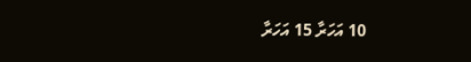10 އަހަރާ 15 އަހަރާ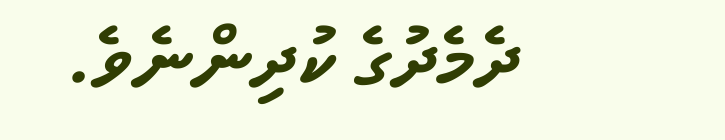ދެމެދުގެ ކުދިންނެވެ.